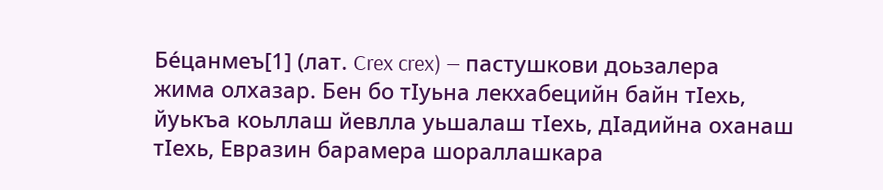Бе́цанмеъ[1] (лат. Crex crex) — пастушкови доьзалера жима олхазар. Бен бо тӀуьна лекхабецийн байн тӀехь, йуькъа коьллаш йевлла уьшалаш тӀехь, дӀадийна оханаш тӀехь, Евразин барамера шораллашкара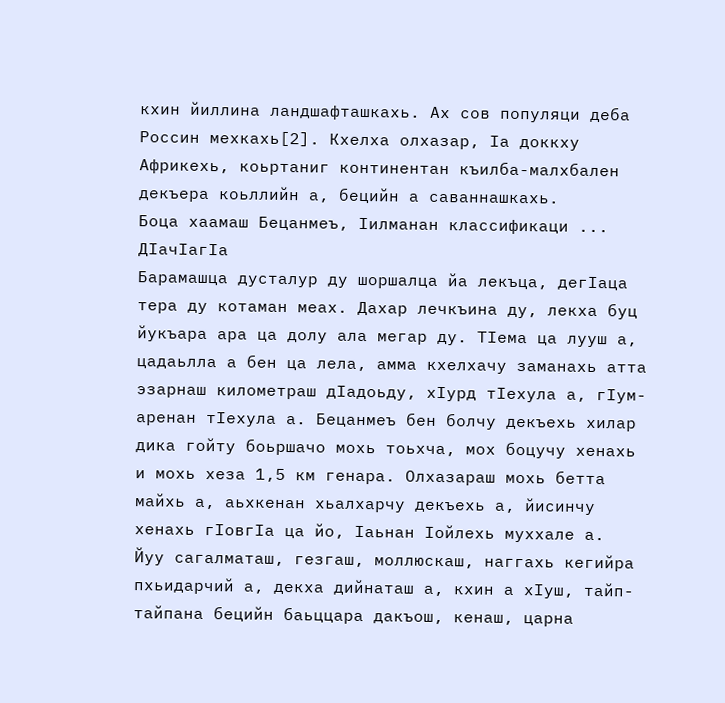кхин йиллина ландшафташкахь. Ах сов популяци деба Россин мехкахь[2]. Кхелха олхазар, Ӏа доккху Африкехь, коьртаниг континентан къилба-малхбален декъера коьллийн а, бецийн а саваннашкахь.
Боца хаамаш Бецанмеъ, Ӏилманан классификаци ...
ДӀачӀагӀа
Барамашца дусталур ду шоршалца йа лекъца, дегӀаца тера ду котаман меах. Дахар лечкъина ду, лекха буц йукъара ара ца долу ала мегар ду. ТӀема ца лууш а, цадаьлла а бен ца лела, амма кхелхачу заманахь атта эзарнаш километраш дӀадоьду, хӀурд тӀехула а, гӀум-аренан тӀехула а. Бецанмеъ бен болчу декъехь хилар дика гойту боьршачо мохь тоьхча, мох боцучу хенахь и мохь хеза 1,5 км генара. Олхазараш мохь бетта майхь а, аьхкенан хьалхарчу декъехь а, йисинчу хенахь гӀовгӀа ца йо, Ӏаьнан Ӏойлехь муххале а.
Йуу сагалматаш, гезгаш, моллюскаш, наггахь кегийра пхьидарчий а, декха дийнаташ а, кхин а хӀуш, тайп-тайпана бецийн баьццара дакъош, кенаш, царна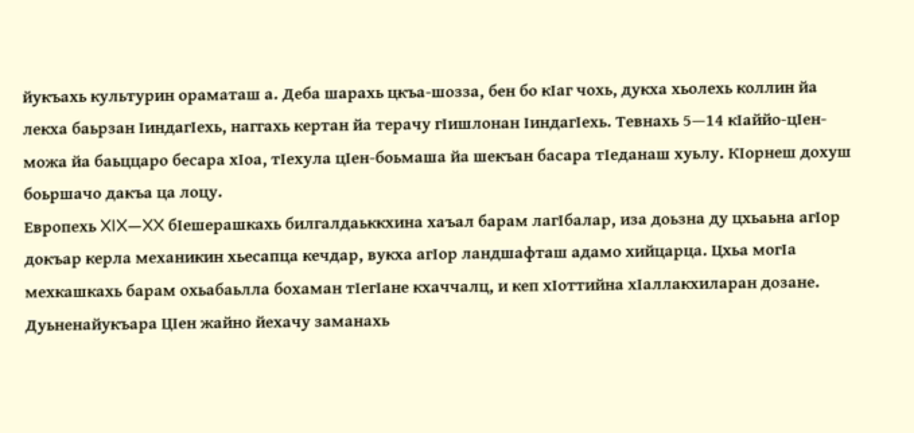йукъахь культурин ораматаш а. Деба шарахь цкъа-шозза, бен бо кӀаг чохь, дукха хьолехь коллин йа лекха баьрзан ӀиндагӀехь, наггахь кертан йа терачу гӀишлонан ӀиндагӀехь. Тевнахь 5—14 кӀаййо-цӀен-можа йа баьццаро бесара хӀоа, тӀехула цӀен-боьмаша йа шекъан басара тӀеданаш хуьлу. КӀорнеш дохуш боьршачо дакъа ца лоцу.
Европехь XIX—XX бӀешерашкахь билгалдаьккхина хаъал барам лагӀбалар, иза доьзна ду цхьаьна агӀор докъар керла механикин хьесапца кечдар, вукха агӀор ландшафташ адамо хийцарца. Цхьа могӀа мехкашкахь барам охьабаьлла бохаман тӀегӀане кхаччалц, и кеп хӀоттийна хӀаллакхиларан дозане. Дуьненайукъара ЦӀен жайно йехачу заманахь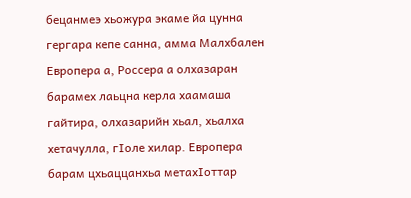бецанмеэ хьожура экаме йа цунна гергара кепе санна, амма Малхбален Европера а, Россера а олхазаран барамех лаьцна керла хаамаша гайтира, олхазарийн хьал, хьалха хетачулла, гӀоле хилар. Европера барам цхьаццанхьа метахӀоттар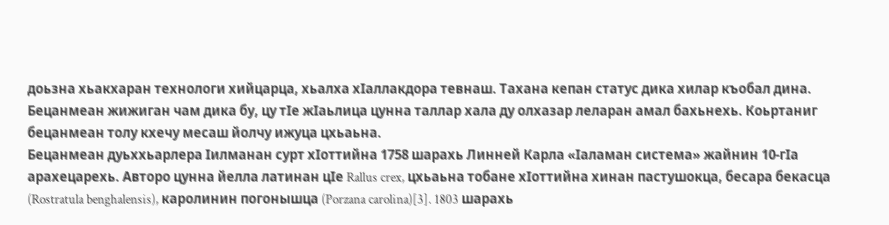доьзна хьакхаран технологи хийцарца, хьалха хӀаллакдора тевнаш. Тахана кепан статус дика хилар къобал дина.
Бецанмеан жижиган чам дика бу, цу тӀе жӀаьлица цунна таллар хала ду олхазар леларан амал бахьнехь. Коьртаниг бецанмеан толу кхечу месаш йолчу ижуца цхьаьна.
Бецанмеан дуьххьарлера Ӏилманан сурт хӀоттийна 1758 шарахь Линней Карла «Ӏаламан система» жайнин 10-гӀа арахецарехь. Авторо цунна йелла латинан цӀе Rallus crex, цхьаьна тобане хӀоттийна хинан пастушокца, бесара бекасца (Rostratula benghalensis), каролинин погонышца (Porzana carolina)[3]. 1803 шарахь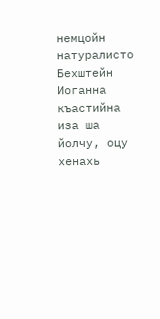немцойн натуралисто Бехштейн Иоганна къастийна иза ша йолчу, оцу хенахь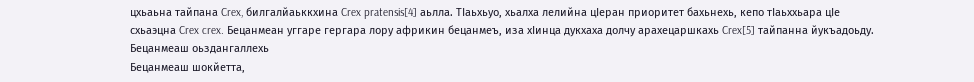цхьаьна тайпана Crex, билгалйаьккхина Crex pratensis[4] аьлла. ТӀаьхьуо, хьалха лелийна цӀеран приоритет бахьнехь, кепо тӀаьххьара цӀе схьаэцна Crex crex. Бецанмеан уггаре гергара лору африкин бецанмеъ, иза хӀинца дукхаха долчу арахецаршкахь Crex[5] тайпанна йукъадоьду.
Бецанмеаш оьздангаллехь
Бецанмеаш шокйетта,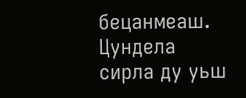бецанмеаш.
Цундела сирла ду уьш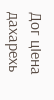Дог цӀена дахарехь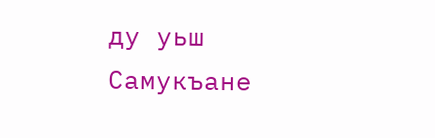ду уьш
Самукъане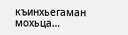къинхьегаман мохьца…